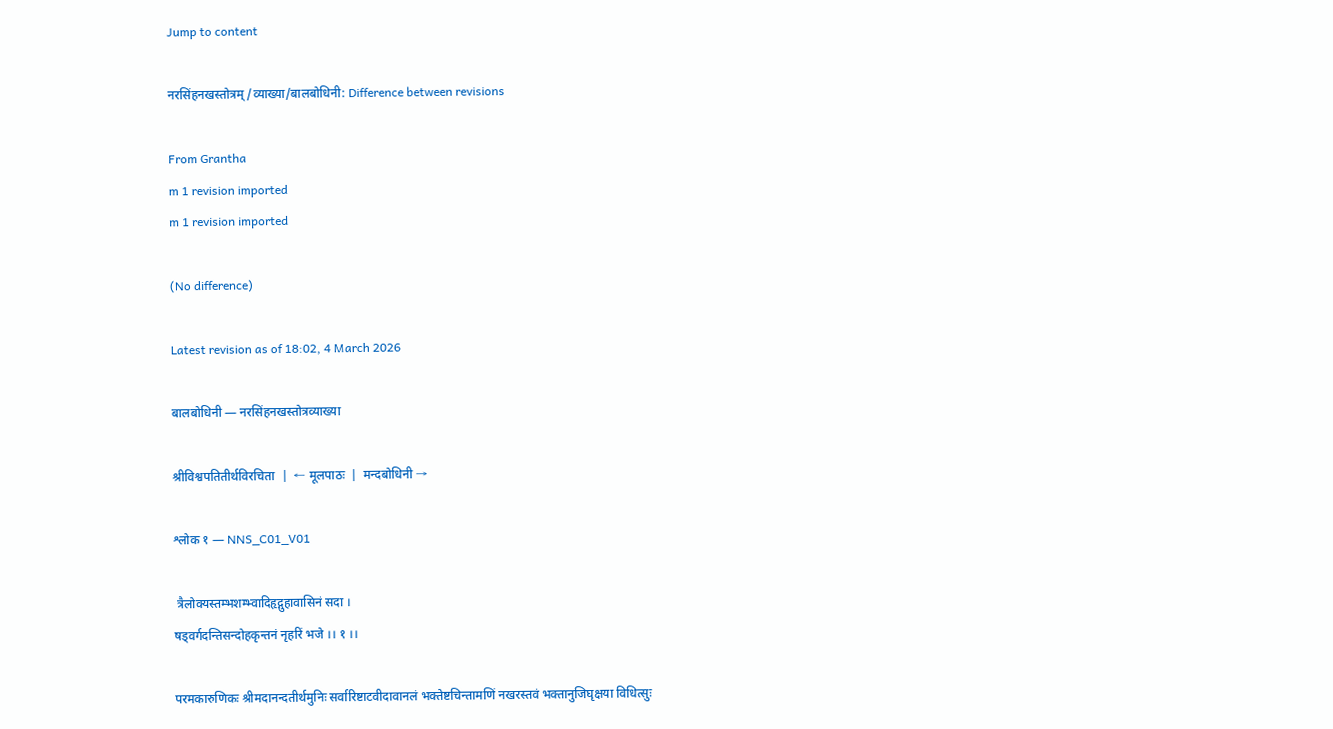Jump to content

नरसिंहनखस्तोत्रम्/व्याख्या/बालबोधिनी: Difference between revisions

From Grantha
m 1 revision imported
m 1 revision imported

(No difference)

Latest revision as of 18:02, 4 March 2026

बालबोधिनी — नरसिंहनखस्तोत्रव्याख्या

श्रीविश्वपतितीर्थविरचिता  |  ← मूलपाठः  |  मन्दबोधिनी →

श्लोक १ — NNS_C01_V01

 त्रैलोक्यस्तम्भशम्भ्वादिहृद्गुहावासिनं सदा ।
षड्वर्गदन्तिसन्दोहकृन्तनं नृहरिं भजे ।। १ ।।

परमकारुणिकः श्रीमदानन्दतीर्थमुनिः सर्वारिष्टाटवीदावानलं भक्तेष्टचिन्तामणिं नखरस्तवं भक्तानुजिघृक्षया विधित्सुः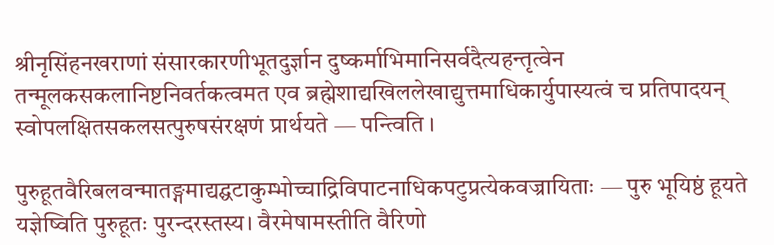श्रीनृसिंहनखराणां संसारकारणीभूतदुर्ज्ञान दुष्कर्माभिमानिसर्वदैत्यहन्तृत्वेन तन्मूलकसकलानिष्टनिवर्तकत्वमत एव ब्रह्मेशाद्यखिललेखाद्युत्तमाधिकार्युपास्यत्वं च प्रतिपादयन् स्वोपलक्षितसकलसत्पुरुषसंरक्षणं प्रार्थयते — पन्त्विति ।

पुरुहूतवैरिबलवन्मातङ्गमाद्यद्घटाकुम्भोच्चाद्रिविपाटनाधिकपटुप्रत्येकवज्रायिताः — पुरु भूयिष्ठं हूयते यज्ञेष्विति पुरुहूतः पुरन्दरस्तस्य। वैरमेषामस्तीति वैरिणो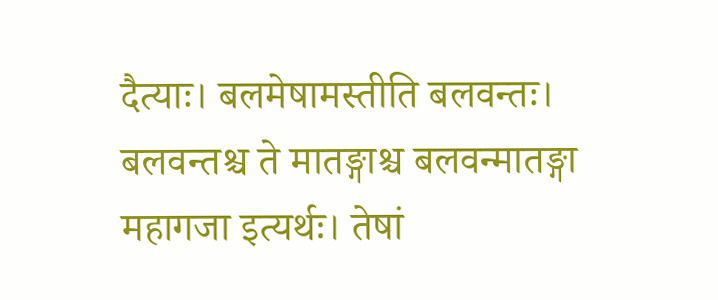दैत्याः। बलमेषामस्तीति बलवन्तः। बलवन्तश्च ते मातङ्गाश्च बलवन्मातङ्गा महागजा इत्यर्थः। तेषां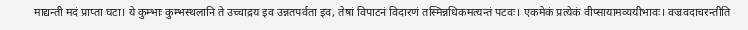माद्यन्ती मदं प्राप्ता घटा। ये कुम्भाः कुम्भस्थलानि ते उच्चाद्रय इव उन्नतपर्वता इव, तेषां विपाटनं विदारणं तस्मिन्नधिकमत्यन्तं पटवः। एकमेकं प्रत्येकं वीप्सायामव्ययीभावः। वज्रवदाचरन्तीति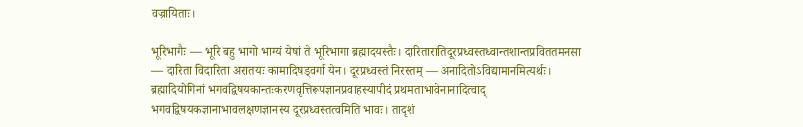वज्रायिताः।

भूरिभागैः — भूरि बहु भागो भाग्यं येषां ते भूरिभागा ब्रह्मादयस्तैः। दारितारातिदूरप्रध्वस्तध्वान्तशान्तप्रविततमनसा — दारिता विदारिता अरातयः कामादिषड्वर्गा येन। दूरप्रध्वस्तं निरस्तम् — अनादितोऽविद्यामानमित्यर्थः। ब्रह्मादियोगिनां भगवद्विषयकान्तःकरणवृत्तिरूपज्ञानप्रवाहस्यापीदं प्रथमताभावेनानादित्वाद् भगवद्विषयकज्ञानाभावलक्षणज्ञानस्य दूरप्रध्वस्तत्वमिति भावः। तादृशं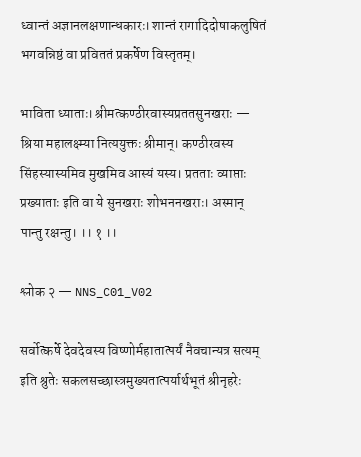ध्वान्तं अज्ञानलक्षणान्धकारः। शान्तं रागादिदोषाकलुषितं भगवन्निष्ठं वा प्रविततं प्रकर्षेण विस्तृतम्।

भाविता ध्याताः। श्रीमत्कण्ठीरवास्यप्रततसुनखराः — श्रिया महालक्ष्म्या नित्ययुक्तः श्रीमान्। कण्ठीरवस्य सिंहस्यास्यमिव मुखमिव आस्यं यस्य। प्रतताः व्याप्ताः प्रख्याताः इति वा ये सुनखराः शोभननखराः। अस्मान् पान्तु रक्षन्तु। ।। १ ।।

श्लोक २ — NNS_C01_V02

सर्वोत्कर्षे देवदेवस्य विष्णोर्महातात्पर्यं नैवचान्यत्र सत्यम् इति श्रुतेः सकलसच्छास्त्रमुख्यतात्पर्यार्थभूतं श्रीनृहरेः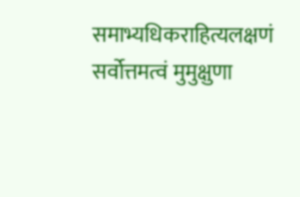समाभ्यधिकराहित्यलक्षणं सर्वोत्तमत्वं मुमुक्षुणा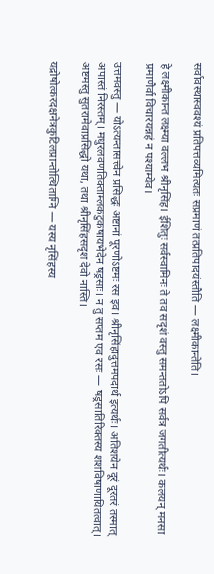सर्वावस्थास्ववश्यं प्रतिपत्तव्यमित्यतः सप्रमाणं तत्प्रतिपादयंस्तौति — लक्ष्मीकान्तेति।

हे लक्ष्मीकान्त लक्ष्म्या वल्लभ श्रीनृसिंह। ईशितुः सर्वस्वामिनः ते तव सदृशं वस्तु समन्ततोऽपि सर्वत्र जगतीत्यर्थः। कलयन् मनसा प्रमाणैर्वा विचारयन्नहं न पश्याम्येव।

उत्तमवस्तु — योऽत्यन्तासत्त्वेन प्रसिद्धः अष्टानां पूरणोऽष्टमः रस इव। श्रीनृसिंहादुत्तमपदार्थ इत्यर्थः। अतिशयेन दूरं दूरतरं तस्मात् अपास्तं निरस्तम्। मधुरलवणतिक्ताम्लकटुकषायभेदेन षड्रसाः। न तु सप्तम एव रसः — षड्रसातिरिक्तस्य शशविषाणायितत्वात्। अष्टमस्तु सुतरामेवाप्रसिद्धो यथा, तथा श्रीनृसिंहसदृश देवो नास्ति।

यद्रोषोत्करदक्षनेत्रकुटिलप्रान्तोत्थिताग्नि — यस्य नृसिंहस्य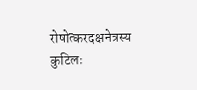रोषोत्करदक्षनेत्रस्य कुटिलः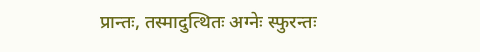प्रान्तः, तस्मादुत्थितः अग्नेः स्फुरन्तः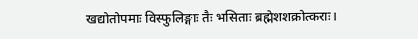खद्योतोपमाः विस्फुलिङ्गाः तैः भसिताः ब्रह्मेशशक्रोत्कराः।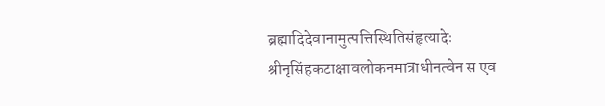ब्रह्मादिदेवानामुत्पत्तिस्थितिसंहृत्यादेः श्रीनृसिंहकटाक्षावलोकनमात्राधीनत्वेन स एव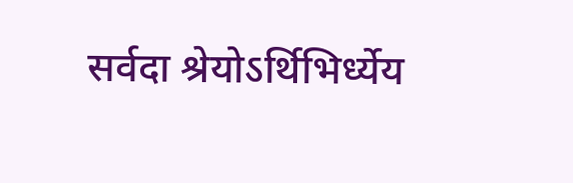सर्वदा श्रेयोऽर्थिभिर्ध्येय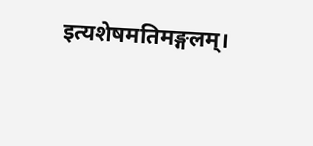इत्यशेषमतिमङ्गलम्।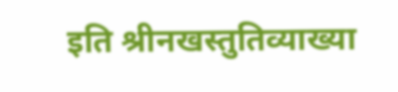इति श्रीनखस्तुतिव्याख्या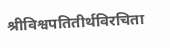श्रीविश्वपतितीर्थविरचिता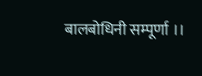बालबोधिनी सम्पूर्णा ।।